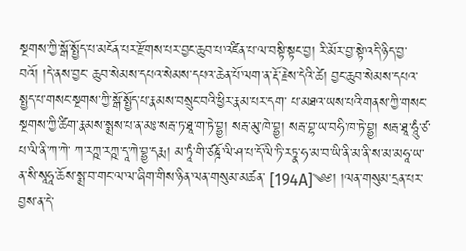སྔགས་ཀྱི་སྒོ་སྤྱོད་པ་མངོན་པར་རྫོགས་པར་བྱང་ཆུབ་པ་འཛིན་པ་ལ་བསྟི་སྟང་བྱ། རི་མོར་བྱ་སྟེ་འདི་ཉིད་བྱ་བའོ། །དེ་ནས་བྱང་ ཆུབ་སེམས་དཔའ་སེམས་དཔའ་ཆེན་པོ་ལག་ན་རྡོ་རྗེས་དེའི་ཚེ། བྱང་ཆུབ་སེམས་དཔའ་སྤྱད་པ་གསང་སྔགས་ཀྱི་སྒོ་སྤྱོད་པ་རྣམས་བསྲུང་བའི་ཕྱིར་རྣམ་པར་དག་ པ་མཐའ་ཡས་པའི་གནས་ཀྱི་གསང་སྔགས་ཀྱི་ཚིག་རྣམས་སྨྲས་པ་ན་མཿ་སརྦ་ཏ་ཐཱ་ག་ཏེ་བྷྱ། སརྦ་མུ་ཁེ་བྷྱ། སརྦ་བྷ་ཡ་བཧི་ཁ་ཏེ་བྷྱ། སརྦ་ཐཱ་ཧཱུཾ་ཙ་པ་ལི་ནི་ཀ་ཀེ་ ཀ་རཀྵ་རཀྵ་དཱ་ཀེ་བྷྱ་དརྨ། མ་ཏཱཾ་གི་ཙཎྜོ་ལི་ཤ་པ་དོ་ལི་ཏི་རཏྣ་ཧ་མ་བ་ཡི་ནི་མ་ནི་ས་མ་མཧཱ་ཡ་ན་སི་སཱཧཱ་ཆོས་སྨྲ་བ་གང་ལ་ལ་ཞིག་གིས་ཉིན་ལན་གསུམ་མཚན་ [194A]༄༅། །ལན་གསུམ་དྲན་པར་བྱས་ན་དེ་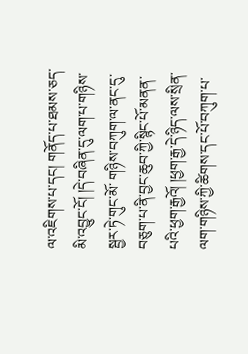ལ་འཇིགས་པ་དང། གནོད་པ་ཐམས་ཅད་མི་འབྱུང་ངོ། །དེ་བཞིན་དུ་ལག་པ་གཉིས་སྦྱར་ཏེ་གུང་མོ་ གཉིས་བཀུག་ལ་ནང་དུ་བཅུག་པ་ནི་བྱང་ཆུབ་ཀྱི་སྙིང་པོ་མནན་པའི་ཕྱག་རྒྱའོ། །ཕྱག་རྒྱ་དེ་ཉིད་ལས་སྲིན་ལག་གཉིས་ཀྱི་ཚིགས་དང་པོ་བཀུག་པ་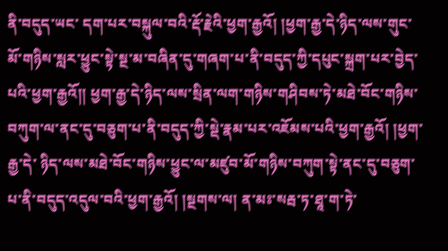ནི་བདུད་ཡང་ དག་པར་བསྐུལ་བའི་རྡོ་རྗེའི་ཕྱག་རྒྱའོ། །ཕྱག་རྒྱ་དེ་ཉིད་ལས་གུང་མོ་གཉིས་སླར་ཕྱུང་སྟེ་སྔ་མ་བཞིན་དུ་གཞག་པ་ནི་བདུད་ཀྱི་དཔུང་སྐྲག་པར་བྱེད་པའི་ཕྱག་རྒྱའོ།། ཕྱག་རྒྱ་དེ་ཉིད་ལས་སྲིན་ལག་གཉིས་གཤིབས་ཏེ་མཐེ་བོང་གཉིས་བཀུག་ལ་ནང་དུ་བཅུག་པ་ནི་བདུད་ཀྱི་སྡེ་རྣམ་པར་འཇོམས་པའི་ཕྱག་རྒྱའོ། །ཕྱག་རྒྱ་དེ་ ཉིད་ལས་མཐེ་བོང་གཉིས་ཕྱུང་ལ་མཛུབ་མོ་གཉིས་བཀུག་སྟེ་ནང་དུ་བཅུག་པ་ནི་བདུད་འདུལ་བའི་ཕྱག་རྒྱའོ། །སྔགས་ལ། ན་མཿ་སརྦ་ཏ་ཐཱ་ག་ཏེ་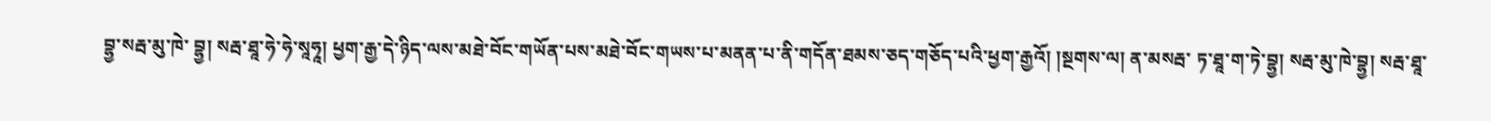བྷྱ་སརྦ་མུ་ཁེ་ བྷྱ། སརྦ་ཐཱ་ཧེ་ཧེ་སཱཧཱ། ཕྱག་རྒྱ་དེ་ཉིད་ལས་མཐེ་བོང་གཡོན་པས་མཐེ་བོང་གཡས་པ་མནན་པ་ནི་གདོན་ཐམས་ཅད་གཅོད་པའི་ཕྱག་རྒྱའོ། །སྔགས་ལ། ན་མསརྦ་ ཏ་ཐཱ་ག་ཏེ་བྷྱ། སརྦ་མུ་ཁེ་བྷྱ། སརྦ་ཐཱ་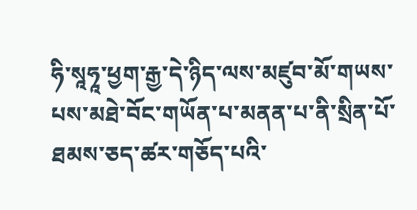ཧི་སཱཧཱ་ཕྱག་རྒྱ་དེ་ཉིད་ལས་མཛུབ་མོ་གཡས་པས་མཐེ་བོང་གཡོན་པ་མནན་པ་ནི་སྲིན་པོ་ཐམས་ཅད་ཚར་གཅོད་པའི་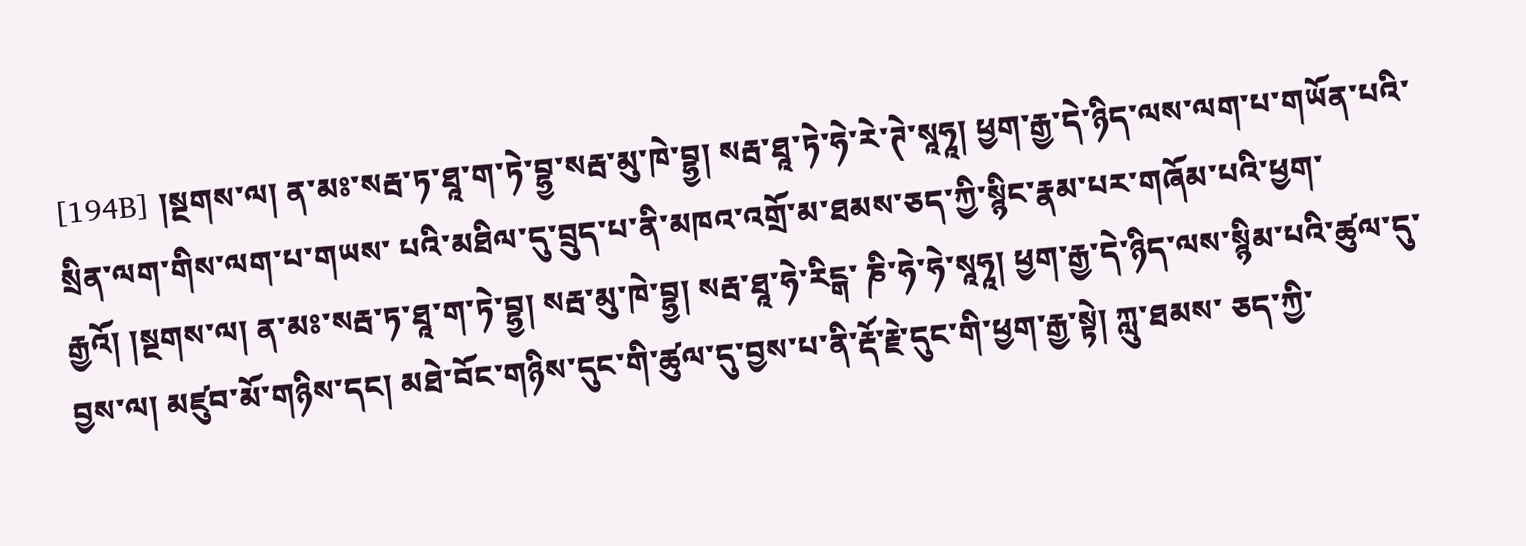[194B] །སྔགས་ལ། ན་མཿ་སརྦ་ཏ་ཐཱ་ག་ཏེ་བྷྱ་སརྦ་མུ་ཁེ་བྷྱ། སརྦ་ཐཱ་ཏེ་ཧེ་རེ་ཊེ་སཱཧཱ། ཕྱག་རྒྱ་དེ་ཉིད་ལས་ལག་པ་གཡོན་པའི་སྲིན་ལག་གིས་ལག་པ་གཡས་ པའི་མཐིལ་དུ་བྲུད་པ་ནི་མཁའ་འགྲོ་མ་ཐམས་ཅད་ཀྱི་སྙིང་རྣམ་པར་གཞོམ་པའི་ཕྱག་རྒྱའོ། །སྔགས་ལ། ན་མཿ་སརྦ་ཏ་ཐཱ་ག་ཏེ་བྷྱ། སརྦ་མུ་ཁེ་བྷྱ། སརྦ་ཐཱ་ཧེ་རིངྒ་ ཎི་ཧེ་ཧེ་སཱཧཱ། ཕྱག་རྒྱ་དེ་ཉིད་ལས་སྙིམ་པའི་ཚུལ་དུ་བྱས་ལ། མཛུབ་མོ་གཉིས་དང། མཐེ་བོང་གཉིས་དུང་གི་ཚུལ་དུ་བྱས་པ་ནི་རྡོ་རྗེ་དུང་གི་ཕྱག་རྒྱ་སྟེ། ཀླུ་ཐམས་ ཅད་ཀྱི་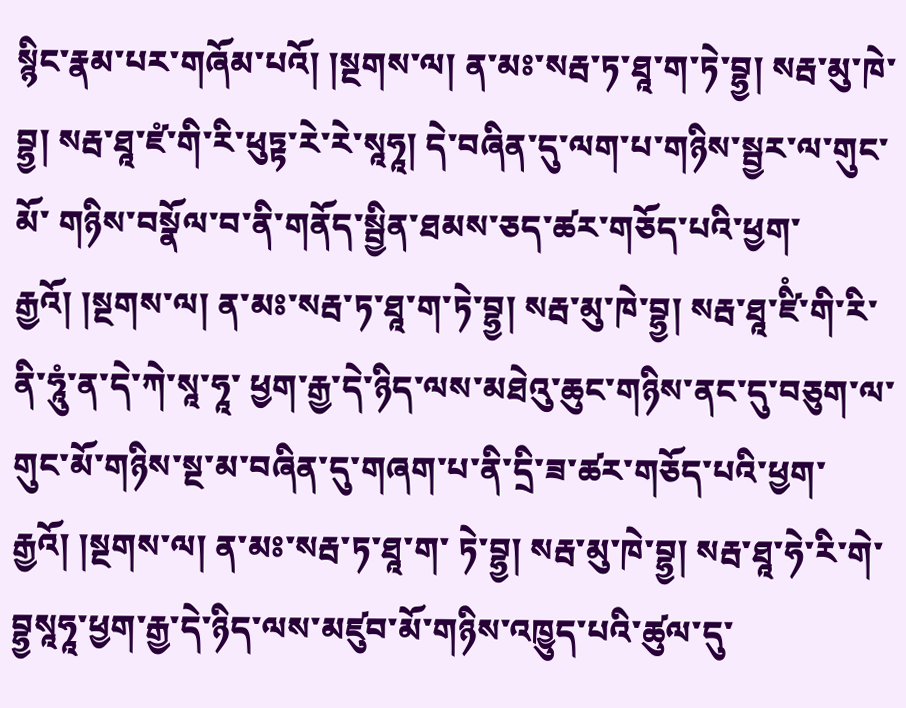སྙིང་རྣམ་པར་གཞོམ་པའོ། །སྔགས་ལ། ན་མཿ་སརྦ་ཏ་ཐཱ་ག་ཏེ་བྷྱ། སརྦ་མུ་ཁེ་བྷྱ། སརྦ་ཐཱ་ཛཾ་གི་རི་ཕུཏྟ་རེ་རེ་སཱཧཱ། དེ་བཞིན་དུ་ལག་པ་གཉིས་སྦྱར་ལ་གུང་མོ་ གཉིས་བསྣོལ་བ་ནི་གནོད་སྦྱིན་ཐམས་ཅད་ཚར་གཅོད་པའི་ཕྱག་རྒྱའོ། །སྔགས་ལ། ན་མཿ་སརྦ་ཏ་ཐཱ་ག་ཏེ་བྷྱ། སརྦ་མུ་ཁེ་བྷྱ། སརྦ་ཐཱ་ཛིཾ་གི་རི་ནི་ཧཱུཾ་ན་དེ་ཀེ་སཱ་ཧཱ་ ཕྱག་རྒྱ་དེ་ཉིད་ལས་མཐེའུ་ཆུང་གཉིས་ནང་དུ་བཅུག་ལ་གུང་མོ་གཉིས་སྔ་མ་བཞིན་དུ་གཞག་པ་ནི་དྲི་ཟ་ཚར་གཅོད་པའི་ཕྱག་རྒྱའོ། །སྔགས་ལ། ན་མཿ་སརྦ་ཏ་ཐཱ་ག་ ཏེ་བྷྱ། སརྦ་མུ་ཁེ་བྷྱ། སརྦ་ཐཱ་ཧེ་རི་གེ་བྷྱསཱཧཱ་ཕྱག་རྒྱ་དེ་ཉིད་ལས་མཛུབ་མོ་གཉིས་འཁྱུད་པའི་ཚུལ་དུ་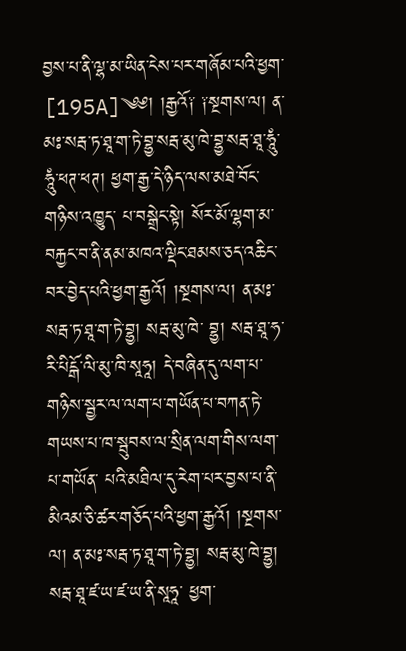བྱས་པ་ནི་ལྷ་མ་ཡིན་ངེས་པར་གཞོམ་པའི་ཕྱག་ [195A]༄༅། །རྒྱའོ༑ ༑སྔགས་ལ། ན་མཿ་སརྦ་ཏ་ཐཱ་ག་ཏེ་བྷྱ་སརྦ་མུ་ཁེ་བྷྱ་སརྦ་ཐཱ་ཧཱུཾ་ཧཱུཾ་ཕཊ་ཕཊ། ཕྱག་རྒྱ་དེ་ཉིད་ལས་མཐེ་བོང་གཉིས་འཁྱུད་ པ་བསྒྲེང་སྟེ། སོར་མོ་ལྷག་མ་བརྐྱང་བ་ནི་ནམ་མཁའ་ལྡིང་ཐམས་ཅད་འཆིང་བར་བྱེད་པའི་ཕྱག་རྒྱའོ། །སྔགས་ལ། ན་མཿ་སརྦ་ཏ་ཐཱ་ག་ཏེ་བྷྱ། སརྦ་མུ་ཁེ་ བྷྱ། སརྦ་ཐཱ་ཧ་རི་པིངྒོ་ལི་མུ་ཁི་སཱཧཱ། དེ་བཞིན་དུ་ལག་པ་གཉིས་སྦྱར་ལ་ལག་པ་གཡོན་པ་བཀན་ཏེ་གཡས་པ་ཁ་སྦུབས་ལ་སྲིན་ལག་གིས་ལག་པ་གཡོན་ པའི་མཐིལ་དུ་རེག་པར་བྱས་པ་ནི་མིའམ་ཅི་ཚར་གཅོད་པའི་ཕྱག་རྒྱའོ། །སྔགས་ལ། ན་མཿ་སརྦ་ཏ་ཐཱ་ག་ཏེ་བྷྱ། སརྦ་མུ་ཁེ་བྷྱ། སརྦ་ཐཱ་ཛ་ཡ་ཛ་ཡ་ནི་སཱཧཱ་ ཕྱག་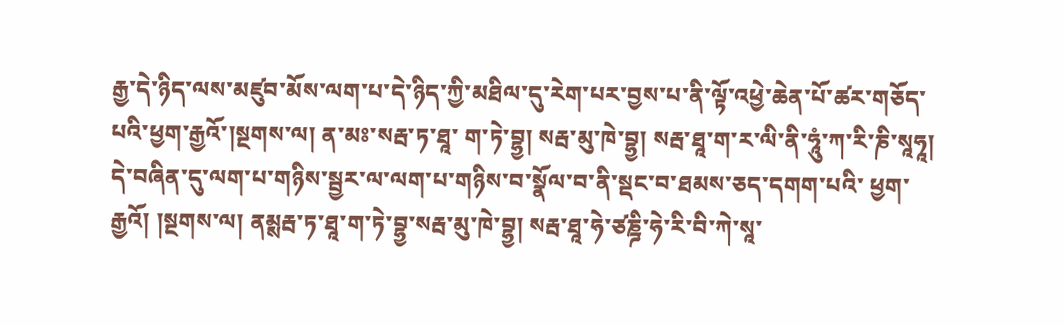རྒྱ་དེ་ཉིད་ལས་མཛུབ་མོས་ལག་པ་དེ་ཉིད་ཀྱི་མཐིལ་དུ་རེག་པར་བྱས་པ་ནི་ལྟོ་འཕྱེ་ཆེན་པོ་ཚར་གཅོད་པའི་ཕྱག་རྒྱའོ་།སྔགས་ལ། ན་མཿ་སརྦ་ཏ་ཐཱ་ ག་ཏེ་བྷྱ། སརྦ་མུ་ཁེ་བྷྱ། སརྦ་ཐཱ་ག་ར་ལི་ནི་ཧཱུཾ་ཀ་རི་ཎི་སཱཧཱ། དེ་བཞིན་དུ་ལག་པ་གཉིས་སྦྱར་ལ་ལག་པ་གཉིས་བ་སྣོལ་བ་ནི་སྡང་བ་ཐམས་ཅད་དགག་པའི་ ཕྱག་རྒྱའོ། །སྔགས་ལ། ནམྶརྦ་ཏ་ཐཱ་ག་ཏེ་བྷྱ་སརྦ་མུ་ཁེ་བྷྱ། སརྦ་ཐཱ་ཧེ་ཙཎྜི་ཧེ་རི་བི་ཀེ་སཱ་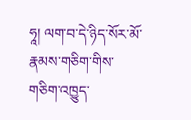ཧཱ། ལག་བ་དེ་ཉིད་སོར་མོ་རྣམས་གཅིག་གིས་གཅིག་འཁྱུད་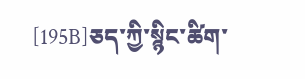[195B]ཅད་ཀྱི་སྙིང་ཚིག་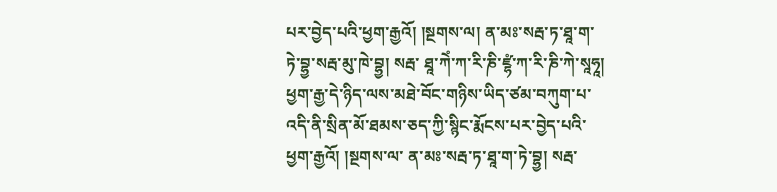པར་བྱེད་པའི་ཕྱག་རྒྱའོ། །སྔགས་ལ། ན་མཿ་སརྦ་ཏ་ཐཱ་ག་ཏེ་བྷྱ་སརྦ་མུ་ཁེ་བྷྱ། སརྦ་ ཐཱ་ཀེཾ་ཀ་རི་ཎི་ཛྷཾ་ཀ་རི་ཎི་ཀེ་སཱཧཱ། ཕྱག་རྒྱ་དེ་ཉིད་ལས་མཐེ་བོང་གཉིས་ཡིད་ཙམ་བཀུག་པ་འདི་ནི་སྲིན་མོ་ཐམས་ཅད་ཀྱི་སྙིང་རྨོངས་པར་བྱེད་པའི་ཕྱག་རྒྱའོ། །སྔགས་ལ་ ན་མཿ་སརྦ་ཏ་ཐཱ་ག་ཏེ་བྷྱ། སརྦ་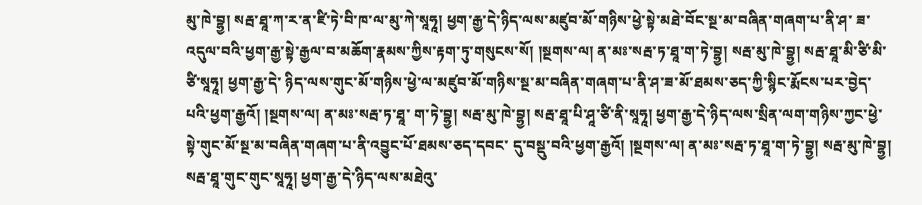མུ་ཁེ་བྷྱ། སརྦ་ཐཱ་ཀ་ར་ན་ཛི་ཏེ་བི་ཁ་ལ་མུ་ཀེ་སཱཧཱ། ཕྱག་རྒྱ་དེ་ཉིད་ལས་མཛུབ་མོ་གཉིས་ཕྱེ་སྟེ་མཐེ་བོང་སྔ་མ་བཞིན་གཞག་པ་ནི་ཤ་ ཟ་འདུལ་བའི་ཕྱག་རྒྱ་སྟེ་རྒྱལ་བ་མཆོག་རྣམས་ཀྱིས་རྟག་ཏུ་གསུངས་སོ། །སྔགས་ལ། ན་མཿ་སརྦ་ཏ་ཐཱ་ག་ཏེ་བྷྱ། སརྦ་མུ་ཁེ་བྷྱ། སརྦ་ཐཱ་མི་ཙི་མི་ཙི་སཱཧཱ། ཕྱག་རྒྱ་དེ་ ཉིད་ལས་གུང་མོ་གཉིས་ཕྱེ་ལ་མཛུབ་མོ་གཉིས་སྔ་མ་བཞིན་གཞག་པ་ནི་ཤ་ཟ་མོ་ཐམས་ཅད་ཀྱི་སྙིང་རྨོངས་པར་བྱེད་པའི་ཕྱག་རྒྱའོ། །སྔགས་ལ། ན་མཿ་སརྦ་ཏ་ཐཱ་ ག་ཏེ་བྷྱ། སརྦ་མུ་ཁེ་བྷྱ། སརྦ་ཐཱ་པི་ཤཱ་ཙི་ནི་སཱཧཱ། ཕྱག་རྒྱ་དེ་ཉིད་ལས་སྲིན་ལག་གཉིས་ཀྱང་ཕྱེ་སྟེ་གུང་མོ་སྔ་མ་བཞིན་གཞག་པ་ནི་འབྱུང་པོ་ཐམས་ཅད་དབང་ དུ་བསྡུ་བའི་ཕྱག་རྒྱའོ། །སྔགས་ལ། ན་མཿ་སརྦ་ཏ་ཐཱ་ག་ཏེ་བྷྱ། སརྦ་མུ་ཁེ་བྷྱ། སརྦ་ཐཱ་གུང་གུང་སཱཧཱ། ཕྱག་རྒྱ་དེ་ཉིད་ལས་མཐེའུ་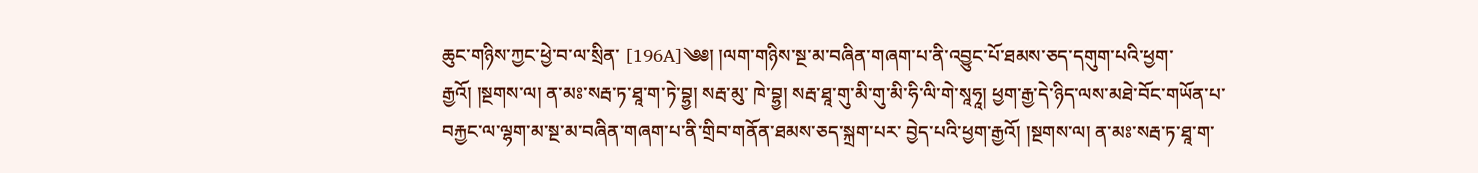ཆུང་གཉིས་ཀྱང་ཕྱེ་བ་ལ་སྲིན་ [196A]༄༅། །ལག་གཉིས་སྔ་མ་བཞིན་གཞག་པ་ནི་འབྱུང་པོ་ཐམས་ཅད་དགུག་པའི་ཕྱག་རྒྱའོ། །སྔགས་ལ། ན་མཿ་སརྦ་ཏ་ཐཱ་ག་ཏེ་བྷྱ། སརྦ་མུ་ ཁེ་བྷྱ། སརྦ་ཐཱ་གུ་མི་གུ་མི་ཧི་ལི་གེ་སཱཧཱ། ཕྱག་རྒྱ་དེ་ཉིད་ལས་མཐེ་བོང་གཡོན་པ་བརྐྱང་ལ་ལྷག་མ་སྔ་མ་བཞིན་གཞག་པ་ནི་གྲིབ་གནོན་ཐམས་ཅད་སྐྲག་པར་ བྱེད་པའི་ཕྱག་རྒྱའོ། །སྔགས་ལ། ན་མཿ་སརྦ་ཏ་ཐཱ་ག་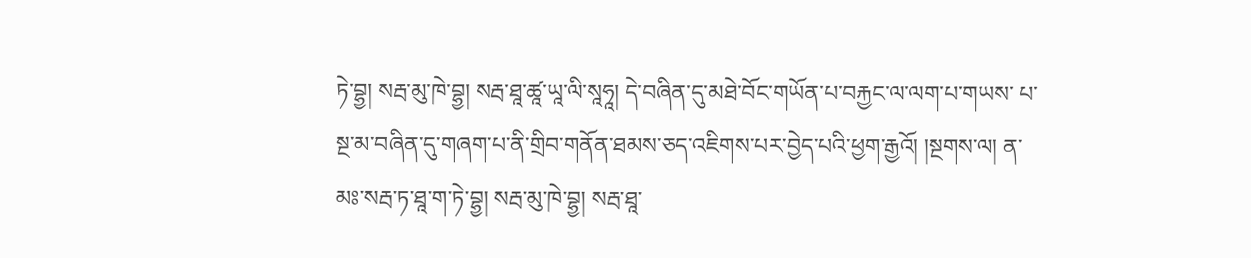ཏེ་བྷྱ། སརྦ་མུ་ཁེ་བྷྱ། སརྦ་ཐཱ་ཚཱ་ཡཱ་ལི་སཱཧཱ། དེ་བཞིན་དུ་མཐེ་བོང་གཡོན་པ་བརྐྱང་ལ་ལག་པ་གཡས་ པ་སྔ་མ་བཞིན་དུ་གཞག་པ་ནི་གྲིབ་གནོན་ཐམས་ཅད་འཇིགས་པར་བྱེད་པའི་ཕྱག་རྒྱའོ། །སྔགས་ལ། ན་མཿ་སརྦ་ཏ་ཐཱ་ག་ཏེ་བྷྱ། སརྦ་མུ་ཁེ་བྷྱ། སརྦ་ཐཱ་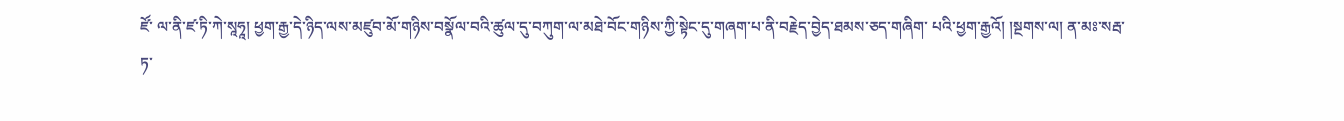ཛོ་ ལ་ནི་ཛ་ཏི་ཀེ་སཱཧཱ། ཕྱག་རྒྱ་དེ་ཉིད་ལས་མཛུབ་མོ་གཉིས་བསྣོལ་བའི་ཚུལ་དུ་བཀུག་ལ་མཐེ་བོང་གཉིས་ཀྱི་སྟེང་དུ་གཞག་པ་ནི་བརྗེད་བྱེད་ཐམས་ཅད་གཞིག་ པའི་ཕྱག་རྒྱའོ། །སྔགས་ལ། ན་མཿ་སརྦ་ཏ་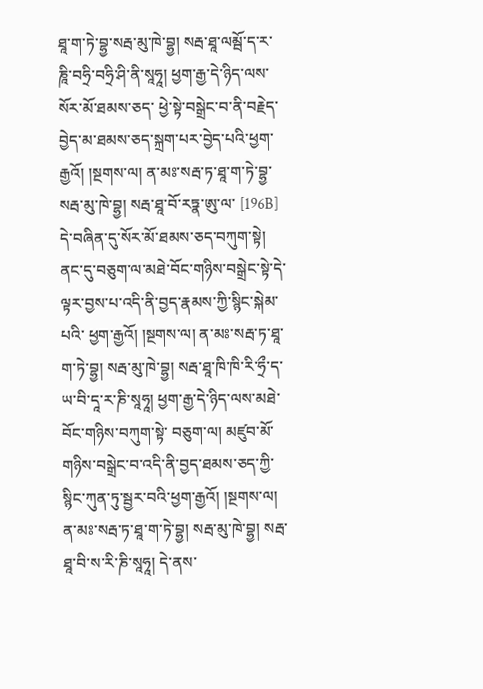ཐཱ་ག་ཏེ་བྷྱ་སརྦ་མུ་ཁེ་བྷྱ། སརྦ་ཐཱ་ལམྦོ་ད་ར་ཎཱི་བཧྲི་བཧྲི་ཤི་ནི་སཱཧཱ། ཕྱག་རྒྱ་དེ་ཉིད་ལས་སོར་མོ་ཐམས་ཅད་ ཕྱེ་སྟེ་བསྒྲེང་བ་ནི་བརྗེད་བྱེད་མ་ཐམས་ཅད་སྐྲག་པར་བྱེད་པའི་ཕྱག་རྒྱའོ། །སྔགས་ལ། ན་མཿ་སརྦ་ཏ་ཐཱ་ག་ཏེ་བྷྱ་སརྦ་མུ་ཁེ་བྷྱ། སརྦ་ཐཱ་བོ་རཏྣ་ཨུ་ལ་ [196B] དེ་བཞིན་དུ་སོར་མོ་ཐམས་ཅད་བཀུག་སྟེ། ནང་དུ་བཅུག་ལ་མཐེ་བོང་གཉིས་བསྒྲེང་སྟེ་དེ་ལྟར་བྱས་པ་འདི་ནི་བྱད་རྣམས་ཀྱི་སྙིང་སྐེམ་པའི་ ཕྱག་རྒྱའོ། །སྔགས་ལ། ན་མཿ་སརྦ་ཏ་ཐཱ་ག་ཏེ་བྷྱ། སརྦ་མུ་ཁེ་བྷྱ། སརྦ་ཐཱ་ཁི་ཁི་རི་ཧྲྀ་ད་ཡ་བི་དཱ་ར་ཎི་སཱཧཱ། ཕྱག་རྒྱ་དེ་ཉིད་ལས་མཐེ་བོང་གཉིས་བཀུག་སྟེ་ བཅུག་ལ། མཛུབ་མོ་གཉིས་བསྒྲེང་བ་འདི་ནི་བྱད་ཐམས་ཅད་ཀྱི་སྙིང་ཀུན་ཏུ་སྦྱར་བའི་ཕྱག་རྒྱའོ། །སྔགས་ལ། ན་མཿ་སརྦ་ཏ་ཐཱ་ག་ཏེ་བྷྱ། སརྦ་མུ་ཁེ་བྷྱ། སརྦ་ ཐཱ་བི་ས་རི་ཎི་སཱཧཱ། དེ་ནས་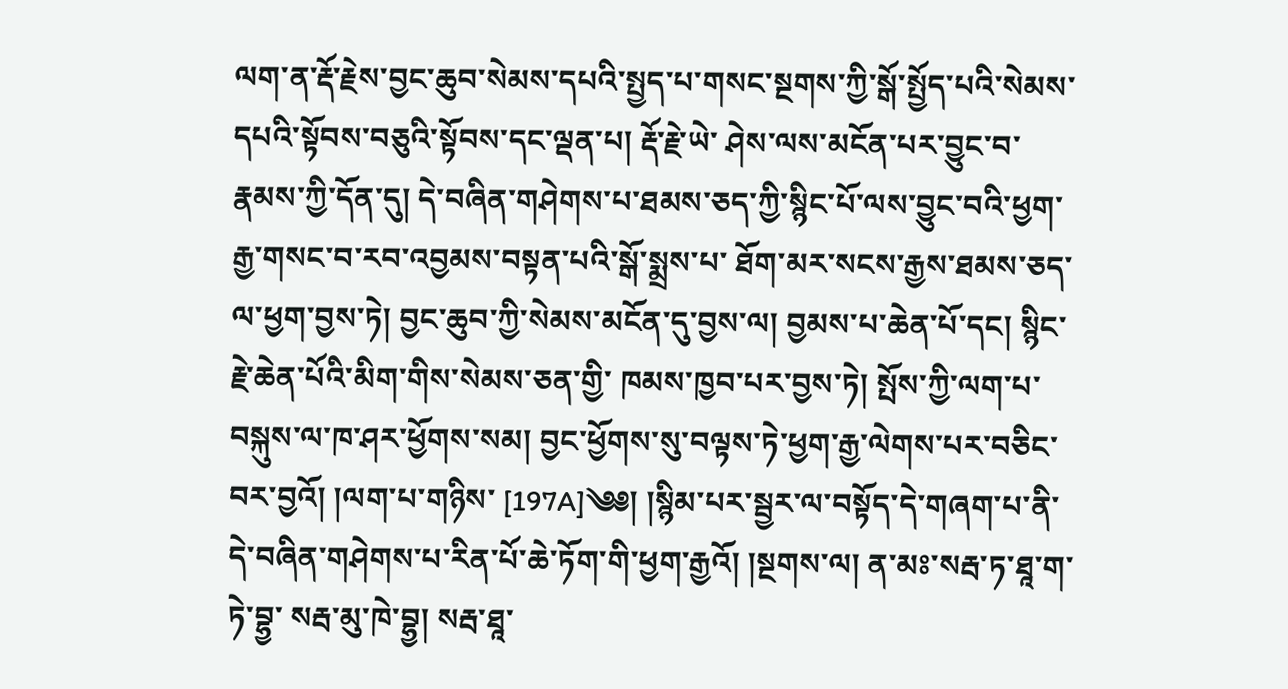ལག་ན་རྡོ་རྗེས་བྱང་ཆུབ་སེམས་དཔའི་སྤྱད་པ་གསང་སྔགས་ཀྱི་སྒོ་སྤྱོད་པའི་སེམས་དཔའི་སྟོབས་བཅུའི་སྟོབས་དང་ལྡན་པ། རྡོ་རྗེ་ཡེ་ ཤེས་ལས་མངོན་པར་བྱུང་བ་རྣམས་ཀྱི་དོན་དུ། དེ་བཞིན་གཤེགས་པ་ཐམས་ཅད་ཀྱི་སྙིང་པོ་ལས་བྱུང་བའི་ཕྱག་རྒྱ་གསང་བ་རབ་འབྱམས་བསྟན་པའི་སྒོ་སྨྲས་པ་ ཐོག་མར་སངས་རྒྱས་ཐམས་ཅད་ལ་ཕྱག་བྱས་ཏེ། བྱང་ཆུབ་ཀྱི་སེམས་མངོན་དུ་བྱས་ལ། བྱམས་པ་ཆེན་པོ་དང། སྙིང་རྗེ་ཆེན་པོའི་མིག་གིས་སེམས་ཅན་གྱི་ ཁམས་ཁྱབ་པར་བྱས་ཏེ། སྤོས་ཀྱི་ལག་པ་བསྐུས་ལ་ཁ་ཤར་ཕྱོགས་སམ། བྱང་ཕྱོགས་སུ་བལྟས་ཏེ་ཕྱག་རྒྱ་ལེགས་པར་བཅིང་བར་བྱའོ། །ལག་པ་གཉིས་ [197A]༄༅། །སྙིམ་པར་སྦྱར་ལ་བསྟོད་དེ་གཞག་པ་ནི་དེ་བཞིན་གཤེགས་པ་རིན་པོ་ཆེ་ཏོག་གི་ཕྱག་རྒྱའོ། །སྔགས་ལ། ན་མཿ་སརྦ་ཏ་ཐཱ་ག་ཏེ་བྷྱ་ སརྦ་མུ་ཁེ་བྷྱ། སརྦ་ཐཱ་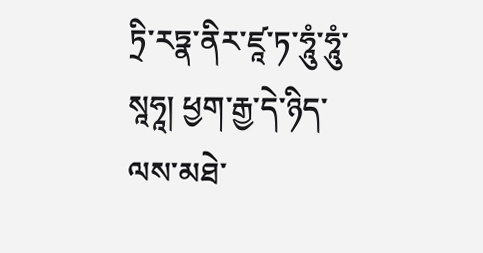ཏྲི་རཏྣ་ནིར་ཛཱ་ཏ་ཧཱུཾ་ཧཱུཾ་སཱཧཱ། ཕྱག་རྒྱ་དེ་ཉིད་ལས་མཐེ་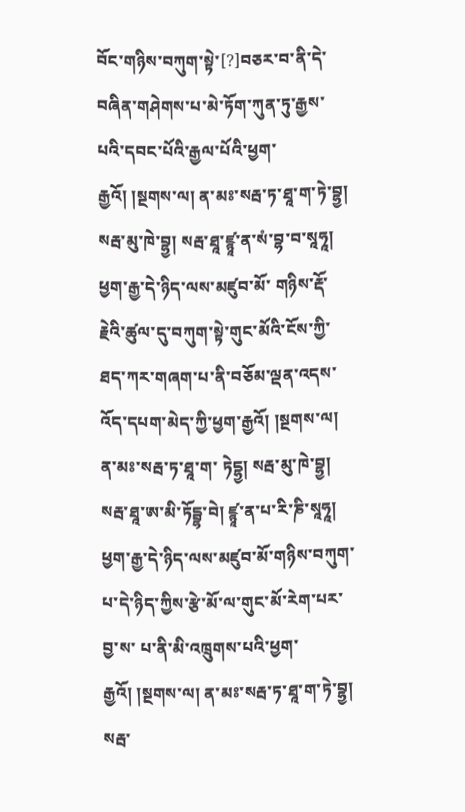བོང་གཉིས་བཀུག་སྟེ་[?]བཅར་བ་ནི་དེ་བཞིན་གཤེགས་པ་མེ་ཏོག་ཀུན་ཏུ་རྒྱས་ པའི་དབང་པོའི་རྒྱལ་པོའི་ཕྱག་རྒྱའོ། །སྔགས་ལ། ན་མཿ་སརྦ་ཏ་ཐཱ་ག་ཏེ་བྷྱ། སརྦ་མུ་ཁེ་བྷྱ། སརྦ་ཐཱ་ཛྙཱ་ན་སཾ་བྷ་བ་སཱཧཱ། ཕྱག་རྒྱ་དེ་ཉིད་ལས་མཛུབ་མོ་ གཉིས་རྡོ་རྗེའི་ཚུལ་དུ་བཀུག་སྟེ་གུང་མོའི་ངོས་ཀྱི་ཐད་ཀར་གཞག་པ་ནི་བཅོམ་ལྡན་འདས་འོད་དཔག་མེད་ཀྱི་ཕྱག་རྒྱའོ། །སྔགས་ལ། ན་མཿ་སརྦ་ཏ་ཐཱ་ག་ ཏེདྷྱ། སརྦ་མུ་ཁེ་བྷྱ། སརྦ་ཐཱ་ཨ་མི་ཏོདྦྷ་བེ། ཛྙཱ་ན་པ་རི་ཎི་སཱཧཱ། ཕྱག་རྒྱ་དེ་ཉིད་ལས་མཛུབ་མོ་གཉིས་བཀུག་པ་དེ་ཉིད་ཀྱིས་རྩེ་མོ་ལ་གུང་མོ་རེག་པར་བྱ་ས་ པ་ནི་མི་འཁྲུགས་པའི་ཕྱག་རྒྱའོ། །སྔགས་ལ། ན་མཿ་སརྦ་ཏ་ཐཱ་ག་ཏེ་བྷྱ། སརྦ་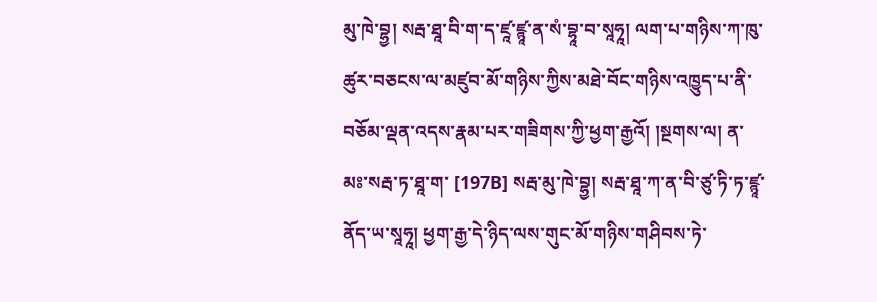མུ་ཁེ་བྷྱ། སརྦ་ཐཱ་བི་ག་ད་ཛཱ་ཛྙཱ་ན་སཾ་བྷཱ་བ་སཱཧཱ། ལག་པ་གཉིས་ཀ་ཁུ་ ཚུར་བཅངས་ལ་མཛུབ་མོ་གཉིས་ཀྱིས་མཐེ་བོང་གཉིས་འཁྱུད་པ་ནི་བཅོམ་ལྡན་འདས་རྣམ་པར་གཟིགས་ཀྱི་ཕྱག་རྒྱའོ། །སྔགས་ལ། ན་མཿ་སརྦ་ཏ་ཐཱ་ག་ [197B] སརྦ་མུ་ཁེ་བྷྱ། སརྦ་ཐཱ་ཀ་ན་བི་ཙུ་ཏི་ཏ་ཛྙཱ་ནོད་ཡ་སཱཧཱ། ཕྱག་རྒྱ་དེ་ཉིད་ལས་གུང་མོ་གཉིས་གཤིབས་ཏེ་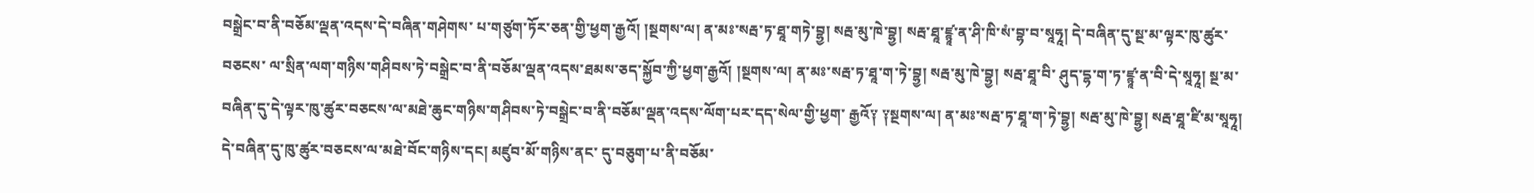བསྒྲེང་བ་ནི་བཅོམ་ལྡན་འདས་དེ་བཞིན་གཤེགས་ པ་གཙུག་ཏོར་ཅན་གྱི་ཕྱག་རྒྱའོ། །སྔགས་ལ། ན་མཿ་སརྦ་ཏ་ཐཱ་གཏེ་བྷྱ། སརྦ་མུ་ཁེ་བྷྱ། སརྦ་ཐཱ་ཛྙཱ་ན་ཤི་ཁི་སཾ་བྷ་བ་སཱཧཱ། དེ་བཞིན་དུ་སྔ་མ་ལྟར་ཁུ་ཚུར་བཅངས་ ལ་སྲིན་ལག་གཉིས་གཤིབས་ཏེ་བསྒྲེང་བ་ནི་བཅོམ་ལྡན་འདས་ཐམས་ཅད་སྐྱོབ་ཀྱི་ཕྱག་རྒྱའོ། །སྔགས་ལ། ན་མཿ་སརྦ་ཏ་ཐཱ་ག་ཏེ་བྷྱ། སརྦ་མུ་ཁེ་བྷྱ། སརྦ་ཐཱ་བི་ ཤུད་དྷ་ག་ཏ་ཛྙཱ་ན་བི་དེ་སཱཧཱ། སྔ་མ་བཞིན་དུ་དེ་ལྟར་ཁུ་ཚུར་བཅངས་ལ་མཐེ་ཆུང་གཉིས་གཤིབས་ཏེ་བསྒྲེང་བ་ནི་བཅོམ་ལྡན་འདས་ལོག་པར་དད་སེལ་གྱི་ཕྱག་ རྒྱའོ༑ ༑སྔགས་ལ། ན་མཿ་སརྦ་ཏ་ཐཱ་ག་ཏེ་བྷྱ། སརྦ་མུ་ཁེ་བྷྱ། སརྦ་ཐཱ་ཛི་མ་སཱཧཱ། དེ་བཞིན་དུ་ཁུ་ཚུར་བཅངས་ལ་མཐེ་བོང་གཉིས་དང། མཛུབ་མོ་གཉིས་ནང་ དུ་བཅུག་པ་ནི་བཅོམ་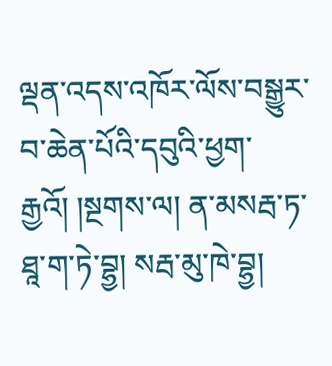ལྡན་འདས་འཁོར་ལོས་བསྒྱུར་བ་ཆེན་པོའི་དབུའི་ཕྱག་རྒྱའོ། །སྔགས་ལ། ན་མསརྦ་ཏ་ཐཱ་ག་ཏེ་བྷྱ། སརྦ་མུ་ཁེ་བྷྱ།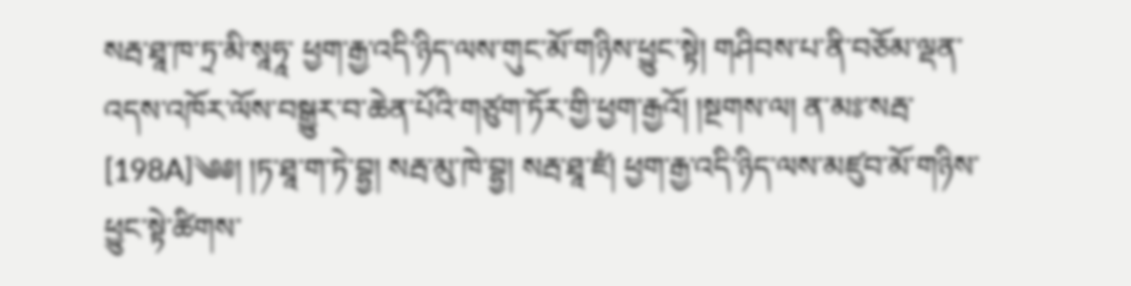སརྦ་ཐཱ་ཁ་ཏྲ་མི་སཱཧཱ་ ཕྱག་རྒྱ་འདི་ཉིད་ལས་གུང་མོ་གཉིས་ཕྱུང་སྟེ། གཤིབས་པ་ནི་བཅོམ་ལྡན་འདས་འཁོར་ལོས་བསྒྱུར་བ་ཆེན་པོའི་གཙུག་ཏོར་གྱི་ཕྱག་རྒྱའོ། །སྔགས་ལ། ན་མཿ་སརྦ་ [198A]༄༅། །ཏ་ཐཱ་ག་ཏེ་བྷྱ། སརྦ་མུ་ཁེ་བྷྱ། སརྦ་ཐཱ་ཛཾ། ཕྱག་རྒྱ་འདི་ཉིད་ལས་མཛུབ་མོ་གཉིས་ཕྱུང་སྟེ་ཚིགས་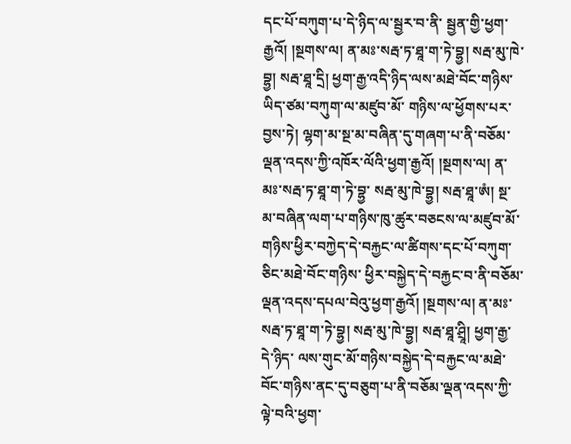དང་པོ་བཀུག་པ་དེ་ཉིད་ལ་སྦྱར་བ་ནི་ སྦྱན་གྱི་ཕྱག་རྒྱའོ། །སྔགས་ལ། ན་མཿ་སརྦ་ཏ་ཐཱ་ག་ཏེ་བྷྱ། སརྦ་མུ་ཁེ་བྷྱ། སརྦ་ཐཱ་དྲི། ཕྱག་རྒྱ་འདི་ཉིད་ལས་མཐེ་བོང་གཉིས་ཡིད་ཙམ་བཀུག་ལ་མཛུབ་མོ་ གཉིས་ལ་ཕྱོགས་པར་བྱས་ཏེ། ལྷག་མ་སྔ་མ་བཞིན་དུ་གཞག་པ་ནི་བཅོམ་ལྡན་འདས་ཀྱི་འཁོར་ལོའི་ཕྱག་རྒྱའོ། །སྔགས་ལ། ན་མཿ་སརྦ་ཏ་ཐཱ་ག་ཏེ་བྷྱ་ སརྦ་མུ་ཁེ་བྷྱ། སརྦ་ཐཱ་ཨཾ། སྔ་མ་བཞིན་ལག་པ་གཉིས་ཁུ་ཚུར་བཅངས་ལ་མཛུབ་མོ་གཉིས་ཕྱིར་བཀྱེད་དེ་བརྐྱང་ལ་ཚིགས་དང་པོ་བཀུག་ཅིང་མཐེ་བོང་གཉིས་ ཕྱིར་བསྐྱེད་དེ་བརྐྱང་བ་ནི་བཅོམ་ལྡན་འདས་དཔལ་བེའུ་ཕྱག་རྒྱའོ། །སྔགས་ལ། ན་མཿ་སརྦ་ཏ་ཐཱ་ག་ཏེ་བྷྱ། སརྦ་མུ་ཁེ་བྷྱ། སརྦ་ཐཱ་ཤྲཱི། ཕྱག་རྒྱ་དེ་ཉིད་ ལས་གུང་མོ་གཉིས་བསྐྱེད་དེ་བརྐྱང་ལ་མཐེ་བོང་གཉིས་ནང་དུ་བཅུག་པ་ནི་བཅོམ་ལྡན་འདས་ཀྱི་ལྟེ་བའི་ཕྱག་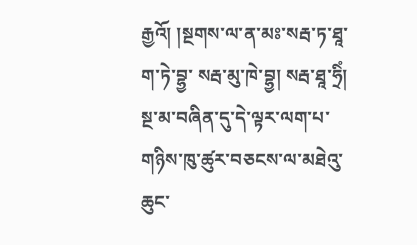རྒྱའོ། །སྔགས་ལ་ན་མཿ་སརྦ་ཏ་ཐཱ་ག་ཏེ་བྷྱ་ སརྦ་མུ་ཁེ་བྷྱ། སརྦ་ཐཱ་ཧྲིཾ། སྔ་མ་བཞིན་དུ་དེ་ལྟར་ལག་པ་གཉིས་ཁུ་ཚུར་བཅངས་ལ་མཐེའུ་ཆུང་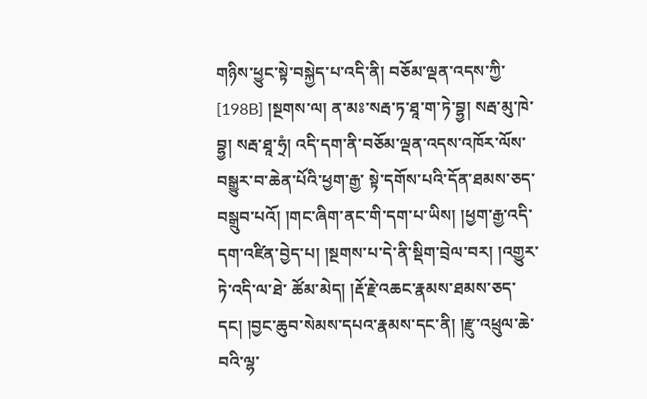གཉིས་ཕྱུང་སྟེ་བསྐྱེད་པ་འདི་ནི། བཅོམ་ལྡན་འདས་ཀྱི་ [198B] །སྔགས་ལ། ན་མཿ་སརྦ་ཏ་ཐཱ་ག་ཏེ་བྷྱ། སརྦ་མུ་ཁེ་བྷྱ། སརྦ་ཐཱ་ཧྲཾ། འདི་དག་ནི་བཅོམ་ལྡན་འདས་འཁོར་ལོས་བསྒྱུར་བ་ཆེན་པོའི་ཕྱག་རྒྱ་ སྟེ་དགོས་པའི་དོན་ཐམས་ཅད་བསྒྲུབ་པའོ། །གང་ཞིག་ནང་གི་དག་པ་ཡིས། །ཕྱག་རྒྱ་འདི་དག་འཛིན་བྱེད་པ། །སྔགས་པ་དེ་ནི་སྡིག་བྲེལ་བར། །འགྱུར་ཏེ་འདི་ལ་ཐེ་ ཚོམ་མེད། །རྡོ་རྗེ་འཆང་རྣམས་ཐམས་ཅད་དང། །བྱང་ཆུབ་སེམས་དཔའ་རྣམས་དང་ནི། །རྫུ་འཕྲུལ་ཆེ་བའི་ལྷ་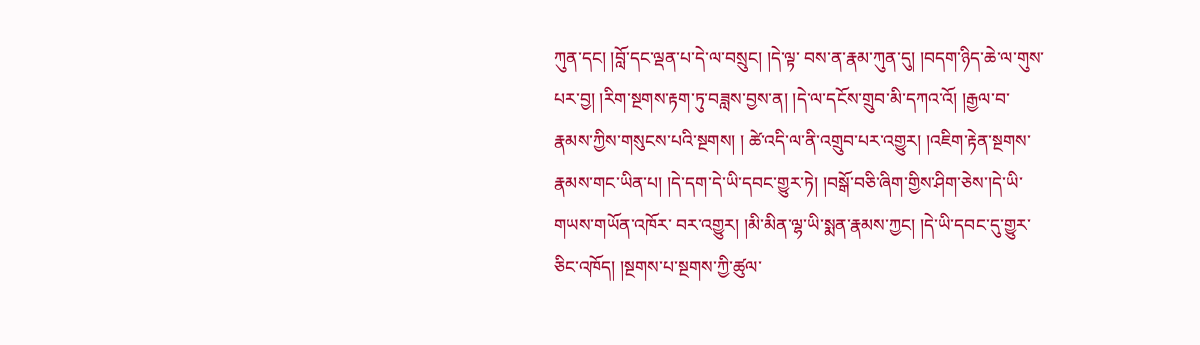ཀུན་དང། །བློ་དང་ལྡན་པ་དེ་ལ་བསྲུང། །དེ་ལྟ་ བས་ན་རྣམ་ཀུན་དུ། །བདག་ཉིད་ཆེ་ལ་གུས་པར་བྱ། །རིག་སྔགས་རྟག་ཏུ་བཟླས་བྱས་ན། །དེ་ལ་དངོས་གྲུབ་མི་དཀའ་འོ། །རྒྱལ་བ་རྣམས་ཀྱིས་གསུངས་པའི་སྔགས། ། ཚེ་འདི་ལ་ནི་འགྲུབ་པར་འགྱུར། །འཇིག་རྟེན་སྔགས་རྣམས་གང་ཡིན་པ། །དེ་དག་དེ་ཡི་དབང་གྱུར་ཏེ། །བསྒོ་བཅི་ཞིག་གྱིས་ཤིག་ཅེས་།དེ་ཡི་གཡས་གཡོན་འཁོར་ བར་འགྱུར། །མི་མིན་ལྷ་ཡི་སྨན་རྣམས་ཀྱང། །དེ་ཡི་དབང་དུ་གྱུར་ཅིང་འཁོད། །སྔགས་པ་སྔགས་ཀྱི་ཚུལ་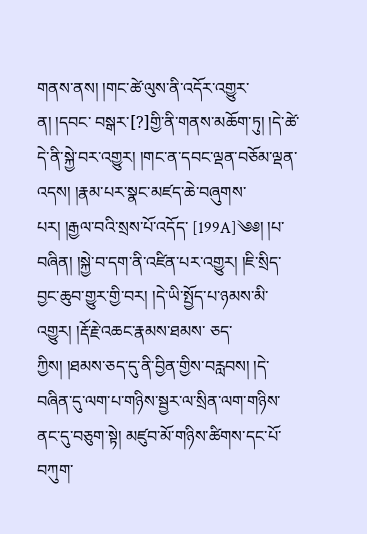གནས་ནས། །གང་ཚེ་ལུས་ནི་འདོར་འགྱུར་ན། །དབང་ བསྒར་[?]གྱི་ནི་གནས་མཆོག་ཏུ། །དེ་ཚེ་དེ་ནི་སྐྱེ་བར་འགྱུར། །གང་ན་དབང་ལྡན་བཅོམ་ལྡན་འདས། །རྣམ་པར་སྣང་མཛད་ཆེ་བཞུགས་པར། །རྒྱལ་བའི་སྲས་པོ་འདོད་ [199A]༄༅། །པ་བཞིན། །སྐྱེ་བ་དག་ནི་འཛིན་པར་འགྱུར། །ཇི་སྲིད་བྱང་ཆུབ་གྱུར་གྱི་བར། །དེ་ཡི་སྤྱོད་པ་ཉམས་མི་འགྱུར། །རྡོ་རྗེ་འཆང་རྣམས་ཐམས་ ཅད་ཀྱིས། །ཐམས་ཅད་དུ་ནི་བྱིན་གྱིས་བརླབས། །དེ་བཞིན་དུ་ལག་པ་གཉིས་སྦྱར་ལ་སྲིན་ལག་གཉིས་ནང་དུ་བཅུག་སྟེ། མཛུབ་མོ་གཉིས་ཚིགས་དང་པོ་བཀུག་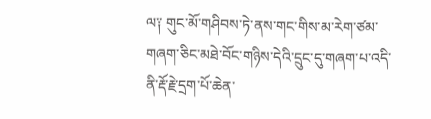ལ༑ གུང་མོ་གཤིབས་ཏེ་ནས་གང་གིས་མ་རེག་ཙམ་གཞག་ཅིང་མཐེ་བོང་གཉིས་དེའི་དྲུང་དུ་གཞག་པ་འདི་ནི་རྡོ་རྗེ་དྲག་པོ་ཆེན་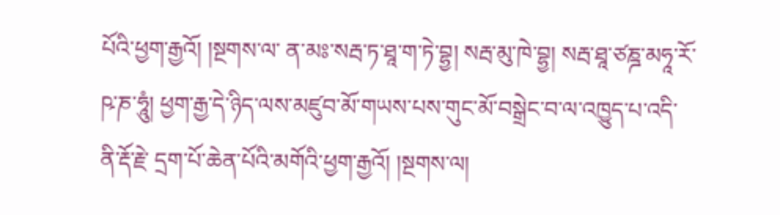པོའི་ཕྱག་རྒྱའོ། །སྔགས་ལ་ ན་མཿ་སརྦ་ཏ་ཐཱ་ག་ཏེ་བྷྱ། སརྦ་མུ་ཁེ་བྷྱ། སརྦ་ཐཱ་ཙཎྜ་མཧཱ་རོ་ཥ་ཎ་ཧཱུཾ། ཕྱག་རྒྱ་དེ་ཉིད་ལས་མཛུབ་མོ་གཡས་པས་གུང་མོ་བསྒྲེང་བ་ལ་འཁྱུད་པ་འདི་ནི་རྡོ་རྗེ་ དྲག་པོ་ཆེན་པོའི་མགོའི་ཕྱག་རྒྱའོ། །སྔགས་ལ།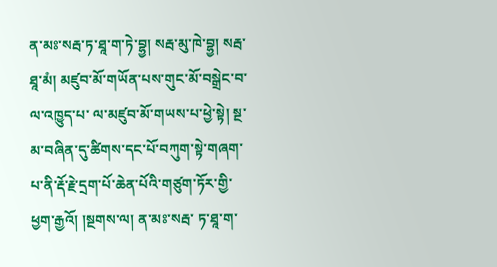ན་མཿ་སརྦ་ཏ་ཐཱ་ག་ཏེ་བྷྱ། སརྦ་མུ་ཁེ་བྷྱ། སརྦ་ཐཱ་མཾ། མཛུབ་མོ་གཡོན་པས་གུང་མོ་བསྒྲེང་བ་ལ་འཁྱུད་པ་ ལ་མཛུབ་མོ་གཡས་པ་ཕྱེ་སྟེ། སྔ་མ་བཞིན་དུ་ཚིགས་དང་པོ་བཀུག་སྟེ་གཞག་པ་ནི་རྡོ་རྗེ་དྲག་པོ་ཆེན་པོའི་གཙུག་ཏོར་གྱི་ཕྱག་རྒྱའོ། །སྔགས་ལ། ན་མཿ་སརྦ་ ཏ་ཐཱ་ག་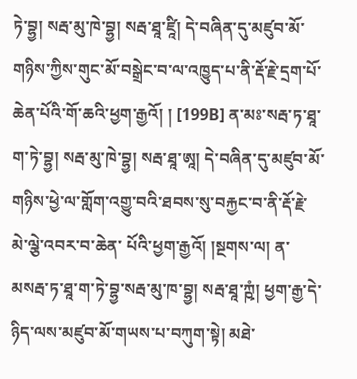ཏེ་བྷྱ། སརྦ་མུ་ཁེ་བྷྱ། སརྦ་ཐཱ་ཛཱི། དེ་བཞིན་དུ་མཛུབ་མོ་གཉིས་ཀྱིས་གུང་མོ་བསྒྲེང་བ་ལ་འཁྱུད་པ་ནི་རྡོ་རྗེ་དྲག་པོ་ཆེན་པོའི་གོ་ཆའི་ཕྱག་རྒྱའོ། ། [199B] ན་མཿ་སརྦ་ཏ་ཐཱ་ག་ཏེ་བྷྱ། སརྦ་མུ་ཁེ་བྷྱ། སརྦ་ཐཱ་ཨཱ། དེ་བཞིན་དུ་མཛུབ་མོ་གཉིས་ཕྱེ་ལ་གློག་འགྱུ་བའི་ཐབས་སུ་བརྐྱང་བ་ནི་རྡོ་རྗེ་མེ་ལྕེ་འབར་བ་ཆེན་ པོའི་ཕྱག་རྒྱའོ། །སྔགས་ལ། ན་མསརྦ་ཏ་ཐཱ་ག་ཏེ་བྷྱ་སརྦ་མུ་ཁ་བྷྱ། སརྦ་ཐཱ་ཀྵཾ། ཕྱག་རྒྱ་དེ་ཉིད་ལས་མཛུབ་མོ་གཡས་པ་བཀུག་སྟེ། མཐེ་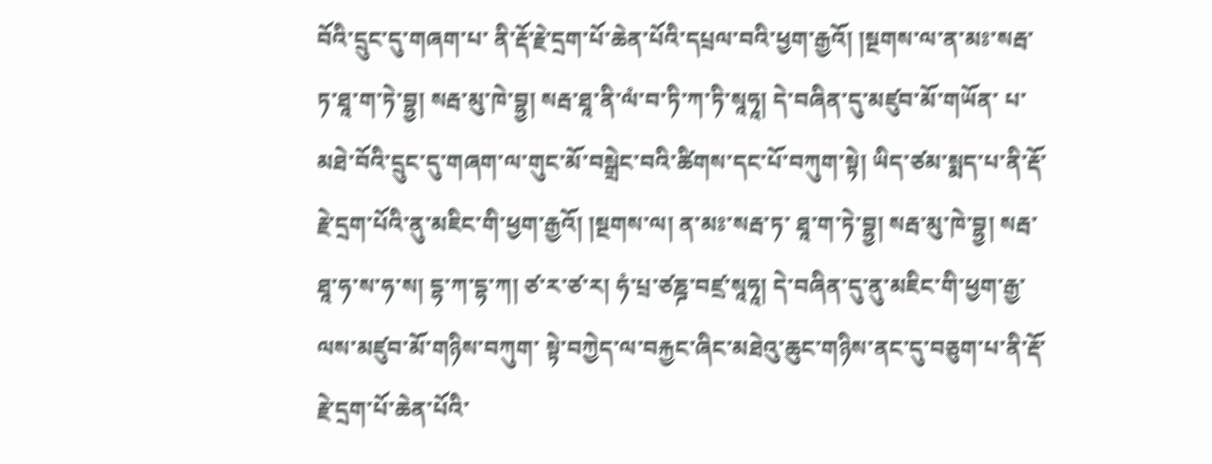བོའི་དྲུང་དུ་གཞག་པ་ ནི་རྡོ་རྗེ་དྲག་པོ་ཆེན་པོའི་དཔྲལ་བའི་ཕྱག་རྒྱའོ། །སྔགས་ལ་ན་མཿ་སརྦ་ཏ་ཐཱ་ག་ཏེ་བྷྱ། སརྦ་མུ་ཁེ་བྷྱ། སརྦ་ཐཱ་ནི་ལཾ་བ་ཏི་ཀ་ཏི་སཱཧཱ། དེ་བཞིན་དུ་མཛུབ་མོ་གཡོན་ པ་མཐེ་བོའི་དྲུང་དུ་གཞག་ལ་གུང་མོ་བསྒྲེང་བའི་ཚིགས་དང་པོ་བཀུག་སྟེ། ཡིད་ཙམ་སྨད་པ་ནི་རྡོ་རྗེ་དྲག་པོའི་ནུ་མཇིང་གི་ཕྱག་རྒྱའོ། །སྔགས་ལ། ན་མཿ་སརྦ་ཏ་ ཐཱ་ག་ཏེ་བྷྱ། སརྦ་མུ་ཁེ་བྷྱ། སརྦ་ཐཱ་ཧ་ས་ཧ་ས། དྷ་ཀ་དྷ་ཀ། ཙ་ར་ཙ་ར། ཧཾ་པྲ་ཙཎྜ་བཛྲ་སཱཧཱ། དེ་བཞིན་དུ་ནུ་མཇིང་གི་ཕྱག་རྒྱ་ལས་མཛུབ་མོ་གཉིས་བཀུག་ སྟེ་བཀྱེད་ལ་བརྐྱང་ཞིང་མཐེའུ་ཆུང་གཉིས་ནང་དུ་བཅུག་པ་ནི་རྡོ་རྗེ་དྲག་པོ་ཆེན་པོའི་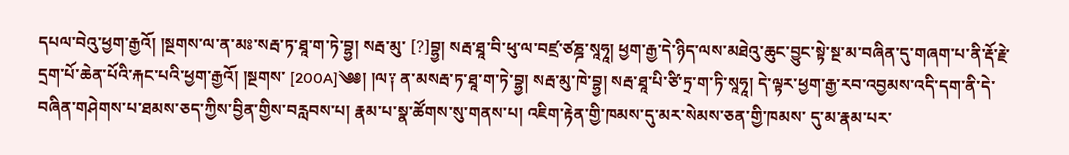དཔལ་བེའུ་ཕྱག་རྒྱའོ། །སྔགས་ལ་ན་མཿ་སརྦ་ཏ་ཐཱ་ག་ཏེ་བྷྱ། སརྦ་མུ་ [?]བྷྱ། སརྦ་ཐཱ་བི་ཕུ་ལ་བཛྲ་ཙཎྜ་སཱཧཱ། ཕྱག་རྒྱ་དེ་ཉིད་ལས་མཐེའུ་ཆུང་བྱུང་སྟེ་སྔ་མ་བཞིན་དུ་གཞག་པ་ནི་རྡོ་རྗེ་དྲག་པོ་ཆེན་པོའི་རྐང་པའི་ཕྱག་རྒྱའོ། །སྔགས་ [200A]༄༅། །ལ༑ ན་མསརྦ་ཏ་ཐཱ་ག་ཏེ་བྷྱ། སརྦ་མུ་ཁེ་བྷྱ། སརྦ་ཐཱ་པི་ཙི་ཏྲ་ག་ཏི་སཱཧཱ། དེ་ལྟར་ཕྱག་རྒྱ་རབ་འབྱམས་འདི་དག་ནི་དེ་ བཞིན་གཤེགས་པ་ཐམས་ཅད་ཀྱིས་བྱིན་གྱིས་བརླབས་པ། རྣམ་པ་སྣ་ཚོགས་སུ་གནས་པ། འཇིག་རྟེན་གྱི་ཁམས་དུ་མར་སེམས་ཅན་གྱི་ཁམས་ དུ་མ་རྣམ་པར་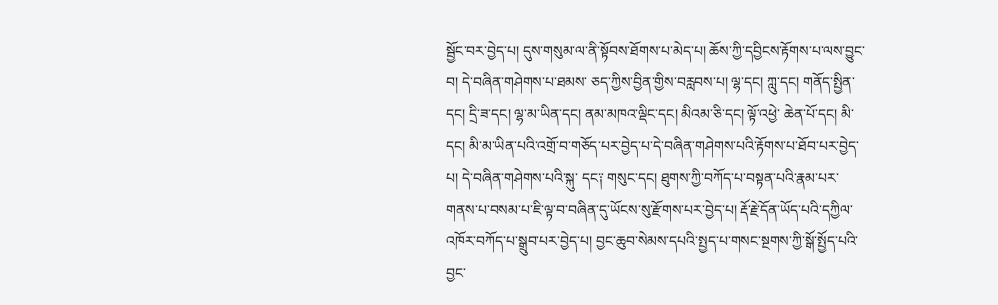སྦྱོང་བར་བྱེད་པ། དུས་གསུམ་ལ་ནི་སྟོབས་ཐོགས་པ་མེད་པ། ཆོས་ཀྱི་དབྱིངས་རྟོགས་པ་ལས་བྱུང་བ། དེ་བཞིན་གཤེགས་པ་ཐམས་ ཅད་ཀྱིས་བྱིན་གྱིས་བརླབས་པ། ལྷ་དང། ཀླུ་དང། གནོད་སྤྱིན་དང། དྲི་ཟ་དང། ལྷ་མ་ཡིན་དང། ནམ་མཁའ་ལྡིང་དང། མིའམ་ཅི་དང། ལྟོ་འཕྱེ་ ཆེན་པོ་དང། མི་དང། མི་མ་ཡིན་པའི་འགྲོ་བ་གཅོད་པར་བྱེད་པ་དེ་བཞིན་གཤེགས་པའི་རྟོགས་པ་ཐོབ་པར་བྱེད་པ། དེ་བཞིན་གཤེགས་པའི་སྐུ་ དང༑ གསུང་དང། ཐུགས་ཀྱི་བཀོད་པ་བསྟན་པའི་རྣམ་པར་གནས་པ་བསམ་པ་ཇི་ལྟ་བ་བཞིན་དུ་ཡོངས་སུ་རྫོགས་པར་བྱེད་པ། རྡོ་རྗེ་དོན་ཡོད་པའི་དཀྱིལ་ འཁོར་བཀོད་པ་སྒྲུབ་པར་བྱེད་པ། བྱང་ཆུབ་སེམས་དཔའི་སྤྱད་པ་གསང་སྔགས་ཀྱི་སྒོ་སྤྱོད་པའི་བྱང་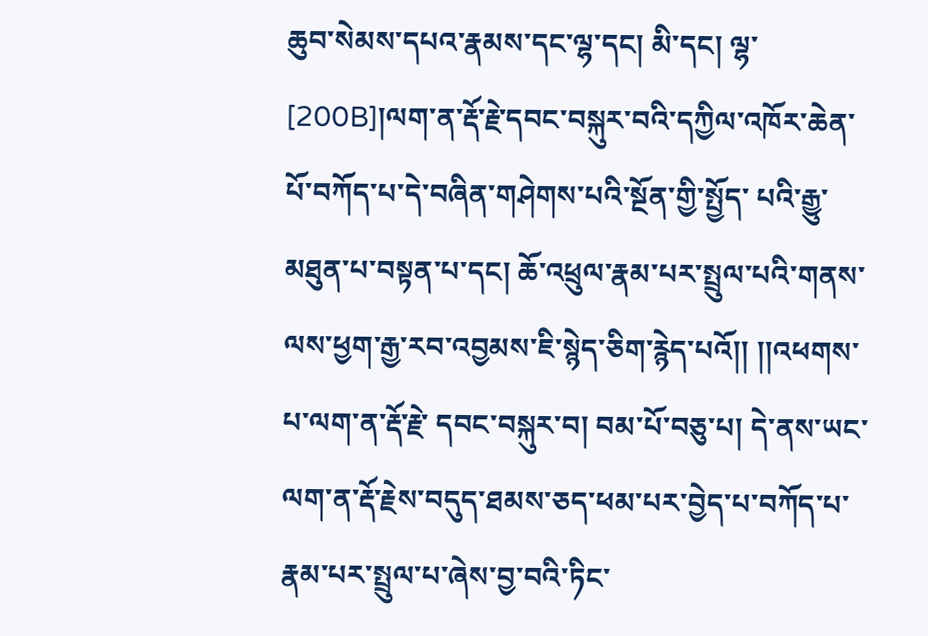ཆུབ་སེམས་དཔའ་རྣམས་དང་ལྷ་དང། མི་དང། ལྷ་ [200B]།ལག་ན་རྡོ་རྗེ་དབང་བསྐུར་བའི་དཀྱིལ་འཁོར་ཆེན་པོ་བཀོད་པ་དེ་བཞིན་གཤེགས་པའི་སྔོན་གྱི་སྤྱོད་ པའི་རྒྱུ་མཐུན་པ་བསྟན་པ་དང། ཆོ་འཕྲུལ་རྣམ་པར་སྤྲུལ་པའི་གནས་ལས་ཕྱག་རྒྱ་རབ་འབྱམས་ཇི་སྙེད་ཅིག་རྙེད་པའོ།། །།འཕགས་པ་ལག་ན་རྡོ་རྗེ་ དབང་བསྐུར་བ། བམ་པོ་བཅུ་པ། དེ་ནས་ཡང་ལག་ན་རྡོ་རྗེས་བདུད་ཐམས་ཅད་ཕམ་པར་བྱེད་པ་བཀོད་པ་རྣམ་པར་སྤྲུལ་པ་ཞེས་བྱ་བའི་ཏིང་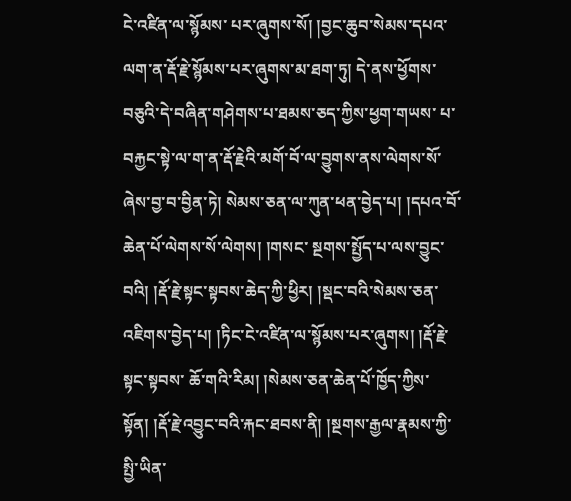ངེ་འཛིན་ལ་སྙོམས་ པར་ཞུགས་སོ། །བྱང་ཆུབ་སེམས་དཔའ་ལག་ན་རྡོ་རྗེ་སྙོམས་པར་ཞུགས་མ་ཐག་ཏུ། དེ་ནས་ཕྱོགས་བཅུའི་དེ་བཞིན་གཤེགས་པ་ཐམས་ཅད་ཀྱིས་ཕྱག་གཡས་ པ་བརྐྱང་སྟེ་ལ་ག་ན་རྡོ་རྗེའི་མགོ་བོ་ལ་བྱུགས་ནས་ལེགས་སོ་ཞེས་བྱ་བ་བྱིན་ཏེ། སེམས་ཅན་ལ་ཀུན་ཕན་བྱེད་པ། །དཔའ་བོ་ཆེན་པོ་ལེགས་སོ་ལེགས། །གསང་ སྔགས་སྤྱོད་པ་ལས་བྱུང་བའི། །རྡོ་རྗེ་སྟང་སྟབས་ཆེད་ཀྱི་ཕྱིར། །སྡང་བའི་སེམས་ཅན་འཇིགས་བྱེད་པ། །ཏིང་ངེ་འཛིན་ལ་སྙོམས་པར་ཞུགས། །རྡོ་རྗེ་སྟང་སྟབས་ ཆོ་གའི་རིམ། །སེམས་ཅན་ཆེན་པོ་ཁྱོད་ཀྱིས་སྟོན། །རྡོ་རྗེ་འབྱུང་བའི་རྐང་ཐབས་ནི། །སྔགས་རྒྱལ་རྣམས་ཀྱི་སྤྱི་ཡིན་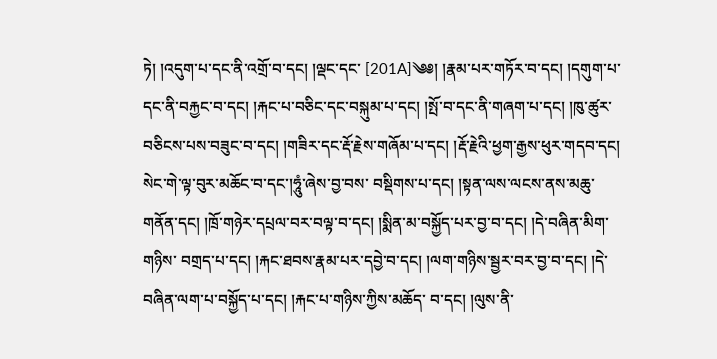ཏེ། །འདུག་པ་དང་ནི་འགྲོ་བ་དང། །ལྡང་དང་ [201A]༄༅། །རྣམ་པར་གཏོར་བ་དང། །དགུག་པ་དང་ནི་བརྐྱང་བ་དང། །རྐང་པ་བཅིང་དང་བསྐུམ་པ་དང། །སྤོ་བ་དང་ནི་གཞག་པ་དང། །ཁུ་ཚུར་ བཅིངས་པས་བཟུང་བ་དང། །གཟིར་དང་རྡོ་རྗེས་གཞོམ་པ་དང། །རྡོ་རྗེའི་ཕྱག་རྒྱས་ཕུར་གདབ་དང། སེང་གེ་ལྟ་བུར་མཆོང་བ་དང་།ཧཱུཾ་ཞེས་བྱ་བས་ བསྡིགས་པ་དང། །སྟན་ལས་ལངས་ནས་མཆུ་གནོན་དང། །ཁྲོ་གཉེར་དཔྲལ་བར་བལྟ་བ་དང། །སྨིན་མ་བསྐྱོད་པར་བྱ་བ་དང། །དེ་བཞིན་མིག་གཉིས་ བགྲད་པ་དང། །རྐང་ཐབས་རྣམ་པར་དབྱེ་བ་དང། །ལག་གཉིས་སྦྱར་བར་བྱ་བ་དང། །དེ་བཞིན་ལག་པ་བསྐྱོད་པ་དང། །རྐང་པ་གཉིས་ཀྱིས་མཆོད་ བ་དང། །ལུས་ནི་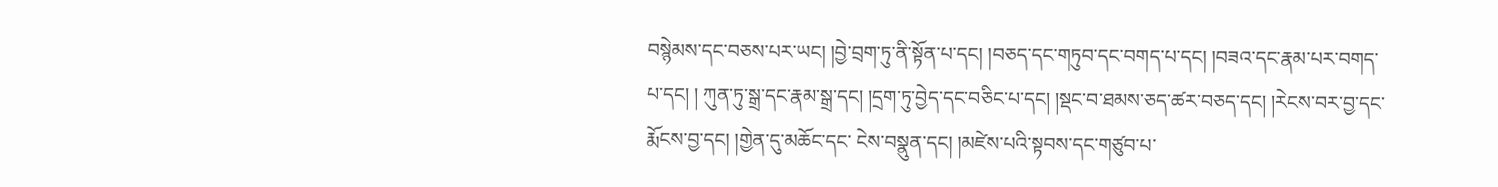བསྙེམས་དང་བཅས་པར་ཡང། །བྱེ་བྲག་ཏུ་ནི་སྟོན་པ་དང། །བཅད་དང་གཏུབ་དང་བགད་པ་དང། །བཟའ་དང་རྣམ་པར་བགད་པ་དང། ། ཀུན་ཏུ་སྒྲ་དང་རྣམ་སྒྲ་དང། །དྲག་ཏུ་བྱེད་དང་བཅིང་པ་དང། །སྡང་བ་ཐམས་ཅད་ཚར་བཅད་དང། །རེངས་བར་བྱ་དང་རྨོངས་བྱ་དང། །གྱེན་དུ་མཆོང་དང་ ངེས་བསྣུན་དང། །མཛེས་པའི་སྟབས་དང་གཙུབ་པ་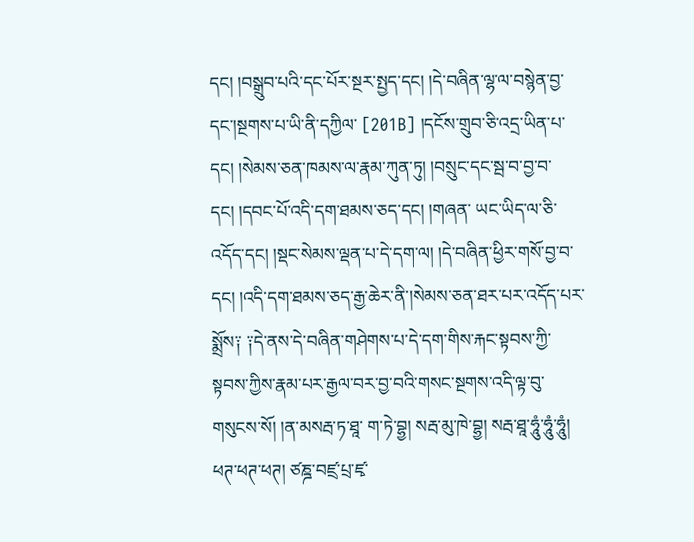དང། །བསྒྲུབ་པའི་དང་པོར་སྔར་སྤྱད་དང། །དེ་བཞིན་ལྷ་ལ་བསྙེན་བྱ་དང་།སྔགས་པ་ཡི་ནི་དཀྱིལ་ [201B] །དངོས་གྲུབ་ཅི་འདྲ་ཡིན་པ་དང། །སེམས་ཅན་ཁམས་ལ་རྣམ་ཀུན་ཏུ། །བསྲུང་དང་སྦ་བ་བྱ་བ་དང། །དབང་པོ་འདི་དག་ཐམས་ཅད་དང། །གཞན་ ཡང་ཡིད་ལ་ཅི་འདོད་དང། །སྡང་སེམས་ལྡན་པ་དེ་དག་ལ། །དེ་བཞིན་ཕྱིར་གསོ་བྱ་བ་དང། །འདི་དག་ཐམས་ཅད་རྒྱ་ཆེར་ནི་།སེམས་ཅན་ཐར་པར་འདོད་པར་ སྨྲོས༑ ༑དེ་ནས་དེ་བཞིན་གཤེགས་པ་དེ་དག་གིས་རྐང་སྟབས་ཀྱི་སྟབས་ཀྱིས་རྣམ་པར་རྒྱལ་བར་བྱ་བའི་གསང་སྔགས་འདི་ལྟ་བུ་གསུངས་སོ། །ན་མསརྦ་ཏ་ཐཱ་ ག་ཏེ་བྷྱ། སརྦ་མུ་ཁེ་བྷྱ། སརྦ་ཐཱ་ཧཱུཾ་ཧཱུཾ་ཧཱུཾ། ཕཊ་ཕཊ་ཕཊ། ཙཎྜ་བཛྲ་པྲ་ཛྭ་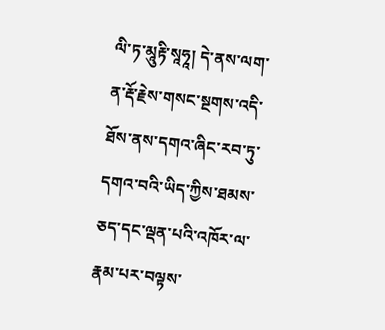ལི་ཏ་མཱུརྟི་སཱཧཱ། དེ་ནས་ལག་ན་རྡོ་རྗེས་གསང་སྔགས་འདི་ཐོས་ནས་དགའ་ཞིང་རབ་ཏུ་ དགའ་བའི་ཡིད་ཀྱིས་ཐམས་ཅད་དང་ལྡན་པའི་འཁོར་ལ་རྣམ་པར་བལྟས་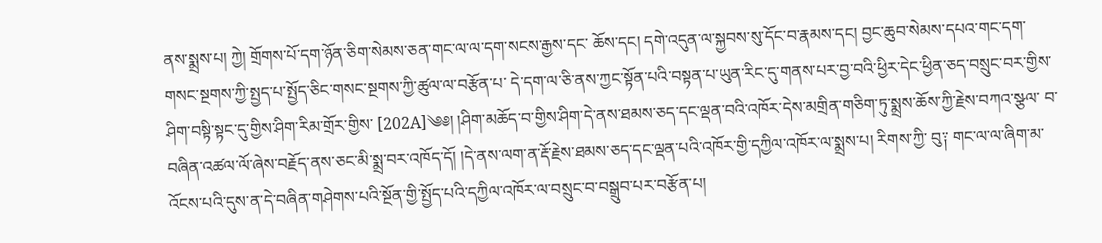ནས་སྨྲས་པ། ཀྱེ། གྲོགས་པོ་དག་ཉོན་ཅིག་སེམས་ཅན་གང་ལ་ལ་དག་སངས་རྒྱས་དང་ ཆོས་དང། དགེ་འདུན་ལ་སྐྱབས་སུ་དོང་བ་རྣམས་དང། བྱང་ཆུབ་སེམས་དཔའ་གང་དག་གསང་སྔགས་ཀྱི་སྤྱད་པ་སྤྱོད་ཅིང་གསང་སྔགས་ཀྱི་ཚུལ་ལ་བརྩོན་པ་ དེ་དག་ལ་ཅི་ནས་ཀྱང་སྟོན་པའི་བསྟན་པ་ཡུན་རིང་དུ་གནས་པར་བྱ་བའི་ཕྱིར་དེང་ཕྱིན་ཅད་བསྲུང་བར་གྱིས་ཤིག་བསྟི་སྟང་དུ་གྱིས་ཤིག་རིམ་གྲོར་གྱིས་ [202A]༄༅། །ཤིག་མཆོད་བ་གྱིས་ཤིག་དེ་ནས་ཐམས་ཅད་དང་ལྡན་བའི་འཁོར་དེས་མགྲིན་གཅིག་ཏུ་སྨྲས་ཆོས་ཀྱི་རྗེས་བཀའ་སྩལ་ བ་བཞིན་འཚལ་ལོ་ཞེས་བརྗོད་ནས་ཅང་མི་སྨྲ་བར་འཁོད་དོ། །དེ་ནས་ལག་ན་རྡོ་རྗེས་ཐམས་ཅད་དང་ལྡན་པའི་འཁོར་གྱི་དཀྱིལ་འཁོར་ལ་སྨྲས་པ། རིགས་ཀྱི་ བུ༑ གང་ལ་ལ་ཞིག་མ་འོངས་པའི་དུས་ན་དེ་བཞིན་གཤེགས་པའི་སྔོན་གྱི་སྤྱོད་པའི་དཀྱིལ་འཁོར་ལ་བསྲུང་བ་བསྒྲུབ་པར་བརྩོན་པ།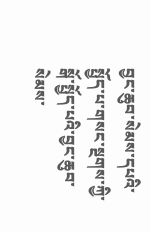བྱང་ཆུབ་སེམས་དཔའི་ སྤྱོད་པ་གསང་སྔགས་ཀྱི་སྒོ་སྤྱོད་པའི་བྱང་ཆུབ་སེམས་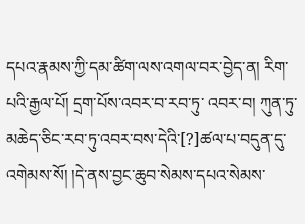དཔའ་རྣམས་ཀྱི་དམ་ཚིག་ལས་འགལ་བར་བྱེད་ན། རིག་པའི་རྒྱལ་པོ། དྲག་པོས་འབར་བ་རབ་ཏུ་ འབར་བ། ཀུན་ཏུ་མཆེད་ཅིང་རབ་ཏུ་འབར་བས་དེའི་[?]ཚལ་པ་བདུན་དུ་འགེམས་སོ། །དེ་ནས་བྱང་ཆུབ་སེམས་དཔའ་སེམས་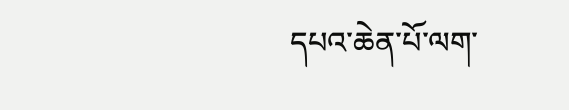དཔའ་ཆེན་པོ་ལག་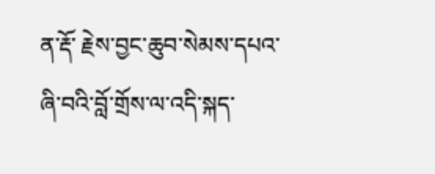ན་རྡོ་ རྗེས་བྱང་ཆུབ་སེམས་དཔའ་ཞི་བའི་བློ་གྲོས་ལ་འདི་སྐད་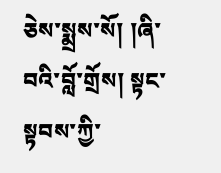ཅེས་སྨྲས་སོ། །ཞི་བའི་བློ་གྲོས། སྟང་སྟབས་ཀྱི་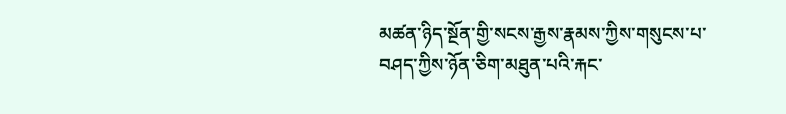མཚན་ཉིད་སྔོན་གྱི་སངས་རྒྱས་རྣམས་ཀྱིས་གསུངས་པ་ བཤད་ཀྱིས་ཉོན་ཅིག་མཐུན་པའི་རྐང་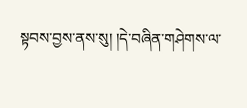སྟབས་བྱས་ནས་སུ། །དེ་བཞིན་གཤེགས་ལ་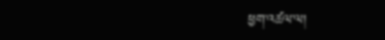ཕྱག་འཚལ་ལ།